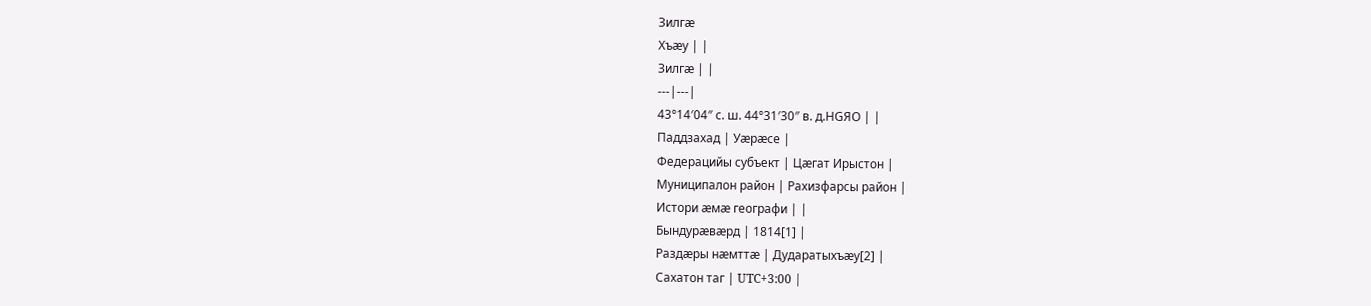Зилгæ
Хъæу | |
Зилгæ | |
---|---|
43°14′04″ с. ш. 44°31′30″ в. д.HGЯO | |
Паддзахад | Уæрæсе |
Федерацийы субъект | Цæгат Ирыстон |
Муниципалон район | Рахизфарсы район |
Истори æмæ географи | |
Бындурæвæрд | 1814[1] |
Раздæры нæмттæ | Дударатыхъæу[2] |
Сахатон таг | UTC+3:00 |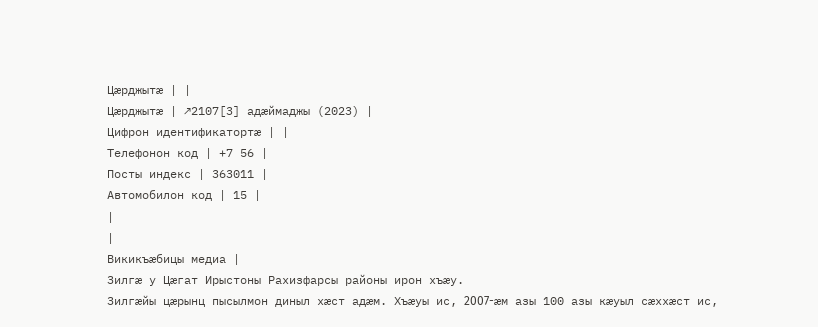Цæрджытæ | |
Цæрджытæ | ↗2107[3] адæймаджы (2023) |
Цифрон идентификатортæ | |
Телефонон код | +7 56 |
Посты индекс | 363011 |
Автомобилон код | 15 |
|
|
Викикъæбицы медиа |
Зилгæ у Цæгат Ирыстоны Рахизфарсы районы ирон хъæу.
Зилгæйы цæрынц пысылмон диныл хæст адæм. Хъæуы ис, 2007-æм азы 100 азы кæуыл сæххæст ис,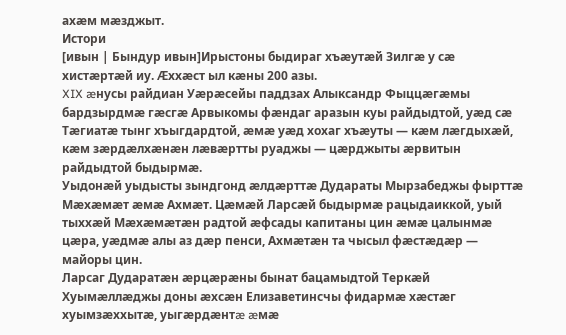ахæм мæзджыт.
Истори
[ивын | Бындур ивын]Ирыстоны быдираг хъæутæй Зилгæ у сæ хистæртæй иу. Æххæст ыл кæны 200 азы.
XIX æнусы райдиан Уæрæсейы паддзах Алыксандр Фыццæгæмы бардзырдмæ гæсгæ Арвыкомы фæндаг аразын куы райдыдтой, уæд сæ Тæгиатæ тынг хъыгдардтой, æмæ уæд хохаг хъæуты — кæм лæгдыхæй, кæм зæрдæлхæнæн лæвæртты руаджы — цæрджыты æрвитын райдыдтой быдырмæ.
Уыдонæй уыдысты зындгонд æлдæрттæ Дудараты Мырзабеджы фырттæ Мæхæмæт æмæ Ахмæт. Цæмæй Ларсæй быдырмæ рацыдаиккой, уый тыххæй Мæхæмæтæн радтой æфсады капитаны цин æмæ цалынмæ цæра, уæдмæ алы аз дæр пенси, Ахмæтæн та чысыл фæстæдæр — майоры цин.
Ларсаг Дударатæн æрцæрæны бынат бацамыдтой Теркæй Хуымæллæджы доны æхсæн Елизаветинсчы фидармæ хæстæг хуымзæххытæ, уыгæрдæнтæ æмæ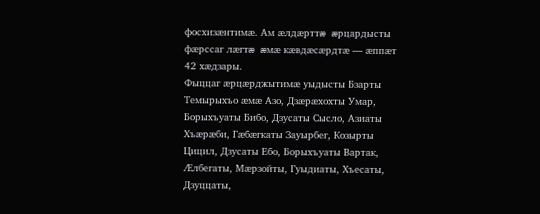фосхизæнтимæ. Ам æлдæрттæ æрцардысты фæрссаг лæгтæ æмæ кæвдæсæрдтæ — æппæт 42 хæдзары.
Фыццаг æрцæрджытимæ уыдысты Бзарты Темырыхъо æмæ Азо, Дзæрæхохты Умар, Борыхъуаты Бибо, Дзусаты Сысло, Азиаты Хъæрæби, Гæбæгкаты Зауырбег, Козырты Цицил, Дзусаты Ебо, Борыхъуаты Вартак, Æлбегаты, Мæрзойты, Гуыдиаты, Хъесаты, Дзуццаты,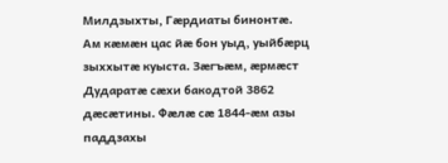Милдзыхты, Гæрдиаты бинонтæ. Ам кæмæн цас йæ бон уыд, уыйбæрц зыххытæ куыста. Зæгъæм, æрмæст Дударатæ сæхи бакодтой 3862 дæсæтины. Фæлæ сæ 1844-æм азы паддзахы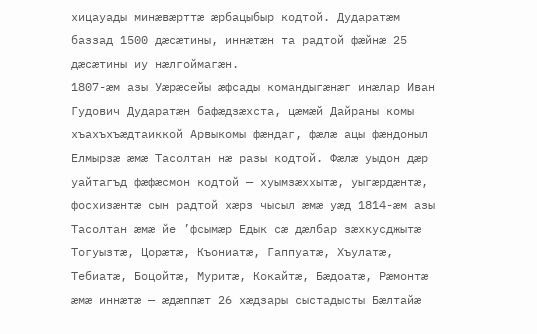хицауады минæвæрттæ æрбацыбыр кодтой. Дударатæм баззад 1500 дæсæтины, иннæтæн та радтой фæйнæ 25 дæсæтины иу нæлгоймагæн.
1807-æм азы Уæрæсейы æфсады командыгæнæг инæлар Иван Гудович Дударатæн бафæдзæхста, цæмæй Дайраны комы хъахъхъæдтаиккой Арвыкомы фæндаг, фæлæ ацы фæндоныл Елмырзæ æмæ Тасолтан нæ разы кодтой. Фæлæ уыдон дæр уайтагъд фæфæсмон кодтой — хуымзæххытæ, уыгæрдæнтæ, фосхизæнтæ сын радтой хæрз чысыл æмæ уæд 1814-æм азы Тасолтан æмæ йе ’фсымæр Едык сæ дæлбар зæхкусджытæ Тогуызтæ, Цорæтæ, Къониатæ, Гаппуатæ, Хъулатæ, Тебиатæ, Боцойтæ, Муритæ, Кокайтæ, Бæдоатæ, Рæмонтæ æмæ иннæтæ — æдæппæт 26 хæдзары сыстадысты Бæлтайæ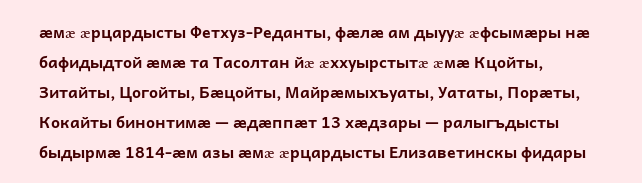æмæ æрцардысты Фетхуз-Реданты, фæлæ ам дыууæ æфсымæры нæ бафидыдтой æмæ та Тасолтан йæ æххуырстытæ æмæ Кцойты, Зитайты, Цогойты, Бæцойты, Майрæмыхъуаты, Уататы, Порæты, Кокайты бинонтимæ — æдæппæт 13 хæдзары — ралыгъдысты быдырмæ 1814-æм азы æмæ æрцардысты Елизаветинскы фидары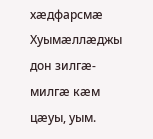хæдфарсмæ Хуымæллæджы дон зилгæ-милгæ кæм цæуы, уым.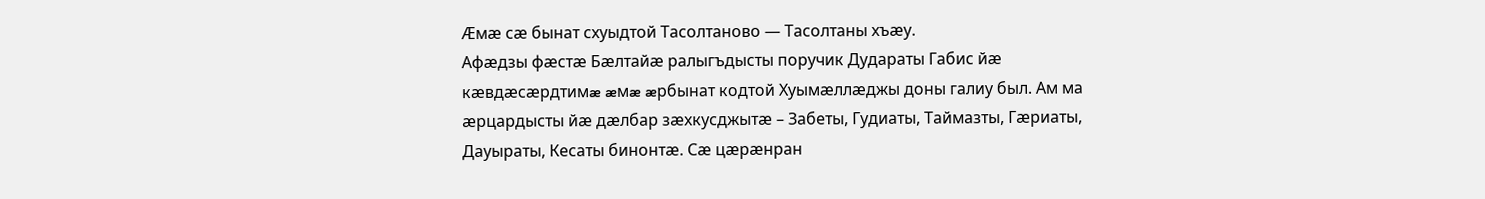Æмæ сæ бынат схуыдтой Тасолтаново — Тасолтаны хъæу.
Афæдзы фæстæ Бæлтайæ ралыгъдысты поручик Дудараты Габис йæ кæвдæсæрдтимæ æмæ æрбынат кодтой Хуымæллæджы доны галиу был. Ам ма æрцардысты йæ дæлбар зæхкусджытæ – Забеты, Гудиаты, Таймазты, Гæриаты, Дауыраты, Кесаты бинонтæ. Сæ цæрæнран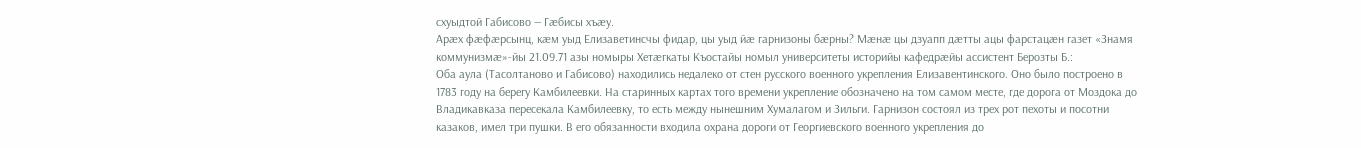схуыдтой Габисово — Гæбисы хъæу.
Арæх фæфæрсынц, кæм уыд Елизаветинсчы фидар, цы уыд йæ гарнизоны бæрны? Мæнæ цы дзуапп дæтты ацы фарстацæн газет «Знамя коммунизмæ»-йы 21.09.71 азы номыры Хетæгкаты Къостайы номыл университеты историйы кафедрæйы ассистент Берозты Б.:
Оба аула (Тасолтаново и Габисово) находились недалеко от стен русского военного укрепления Елизавентинского. Оно было построено в 1783 году на берегу Камбилеевки. На старинных картах того времени укрепление обозначено на том самом месте, где дорога от Моздока до Владикавказа пересекала Камбилеевку, то есть между нынешним Хумалагом и Зильги. Гарнизон состоял из трех рот пехоты и посотни казаков, имел три пушки. В его обязанности входила охрана дороги от Георгиевского военного укрепления до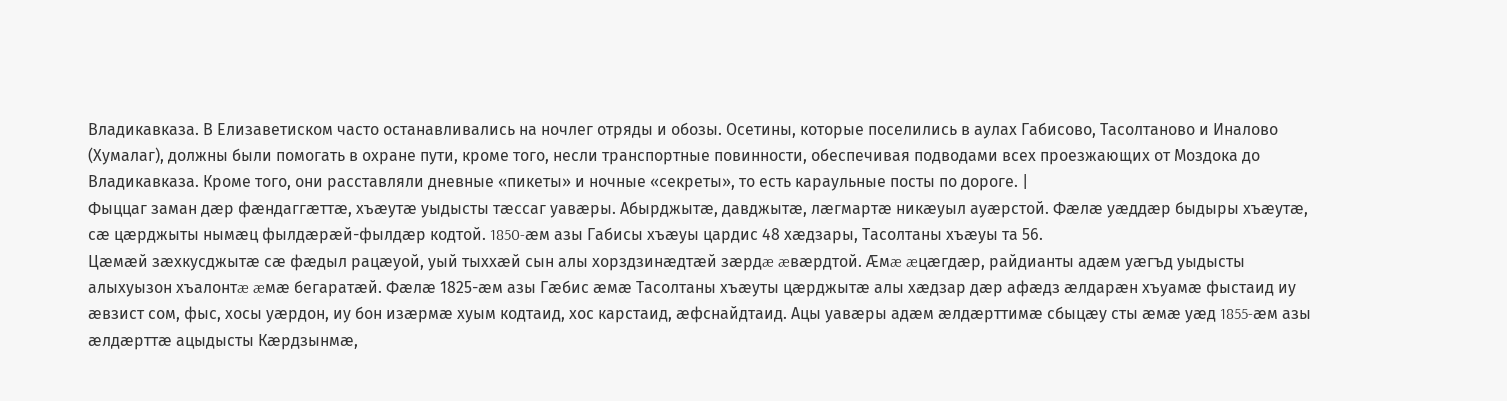Владикавказа. В Елизаветиском часто останавливались на ночлег отряды и обозы. Осетины, которые поселились в аулах Габисово, Тасолтаново и Иналово (Хумалаг), должны были помогать в охране пути, кроме того, несли транспортные повинности, обеспечивая подводами всех проезжающих от Моздока до Владикавказа. Кроме того, они расставляли дневные «пикеты» и ночные «секреты», то есть караульные посты по дороге. |
Фыццаг заман дæр фæндаггæттæ, хъæутæ уыдысты тæссаг уавæры. Абырджытæ, давджытæ, лæгмартæ никæуыл ауæрстой. Фæлæ уæддæр быдыры хъæутæ, сæ цæрджыты нымæц фылдæрæй-фылдæр кодтой. 1850-æм азы Габисы хъæуы цардис 48 хæдзары, Тасолтаны хъæуы та 56.
Цæмæй зæхкусджытæ сæ фæдыл рацæуой, уый тыххæй сын алы хорздзинæдтæй зæрдæ æвæрдтой. Æмæ æцæгдæр, райдианты адæм уæгъд уыдысты алыхуызон хъалонтæ æмæ бегаратæй. Фæлæ 1825-æм азы Гæбис æмæ Тасолтаны хъæуты цæрджытæ алы хæдзар дæр афæдз æлдарæн хъуамæ фыстаид иу æвзист сом, фыс, хосы уæрдон, иу бон изæрмæ хуым кодтаид, хос карстаид, æфснайдтаид. Ацы уавæры адæм æлдæрттимæ сбыцæу сты æмæ уæд 1855-æм азы æлдæрттæ ацыдысты Кæрдзынмæ,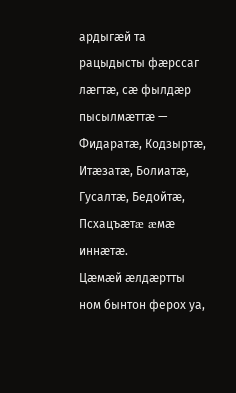ардыгæй та рацыдысты фæрссаг лæгтæ, сæ фылдæр пысылмæттæ — Фидаратæ, Кодзыртæ, Итæзатæ, Болиатæ, Гусалтæ, Бедойтæ, Псхацъæтæ æмæ иннæтæ.
Цæмæй æлдæртты ном бынтон ферох уа,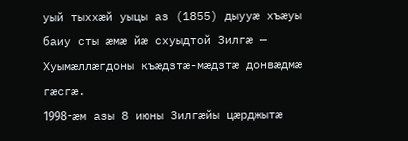уый тыххæй уыцы аз (1855) дыууæ хъæуы баиу сты æмæ йæ схуыдтой Зилгæ — Хуымæллæгдоны къæдзтæ-мæдзтæ донвæдмæ гæсгæ.
1998-æм азы 8 июны Зилгæйы цæрджытæ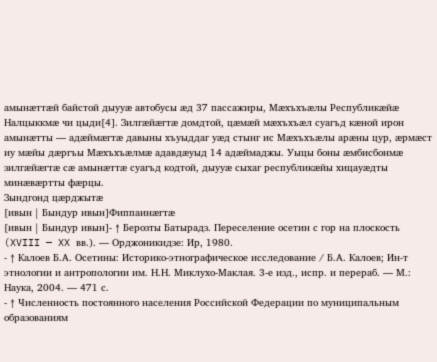амынæттæй байстой дыууæ автобусы æд 37 пассажиры, Мæхъхъæлы Республикæйæ Налцыккмæ чи цыди[4]. Зилгæйæгтæ домдтой, цæмæй мæхъхъæл суагъд кæной ирон амынæтты — адæймæгтæ давыны хъуыддаг уæд стынг ис Мæхъхъæлы арæны цур, æрмæст иу мæйы дæргъы Мæхъхъæлмæ адавдæуыд 14 адæймаджы. Уыцы боны æмбисбонмæ зилгæйæгтæ сæ амынæттæ суагъд кодтой, дыууæ сыхаг республикæйы хицауæдты минæвæртты фæрцы.
Зындгонд цæрджытæ
[ивын | Бындур ивын]Фиппаинæгтæ
[ивын | Бындур ивын]- ↑ Берозты Батырадз. Переселение осетин с гор на плоскость (XVIII — XX вв.). — Орджоникидзе: Ир, 1980.
- ↑ Калоев Б.А. Осетины: Историко-этнографическое исследование / Б.А. Калоев; Ин-т этнологии и антропологии им. Н.Н. Миклухо-Маклая. 3-е изд., испр. и перераб. — М.: Наука, 2004. — 471 с.
- ↑ Численность постоянного населения Российской Федерации по муниципальным образованиям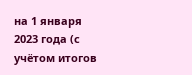на 1 января 2023 года (с учётом итогов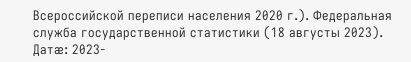Всероссийской переписи населения 2020 г.). Федеральная служба государственной статистики (18 августы 2023). Датæ: 2023-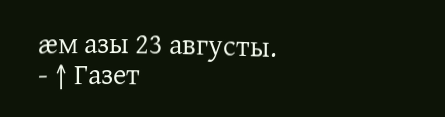æм азы 23 августы.
- ↑ Газет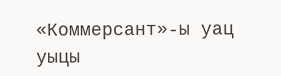«Коммерсант»-ы уац уыцы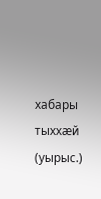хабары тыххæй (уырыс.)